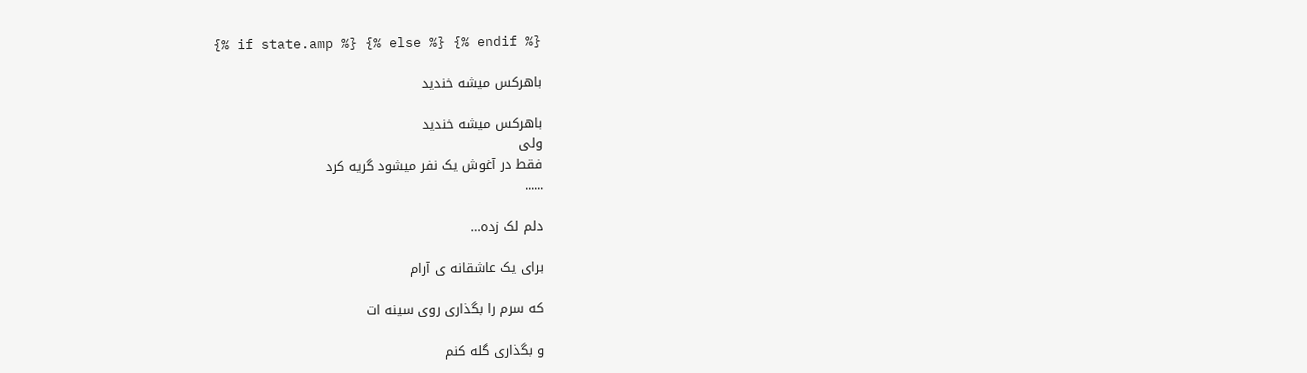{% if state.amp %} {% else %} {% endif %}

باهرکس میشه خندید

باهرکس میشه خندید
ولی
فقط در آغوش یک نفر میشود گریه کرد
......

دلم لک زده…

برای یک عاشقانه ی آرام

که سرم را بگذاری روی سینه ات

و بگذاری گله کنم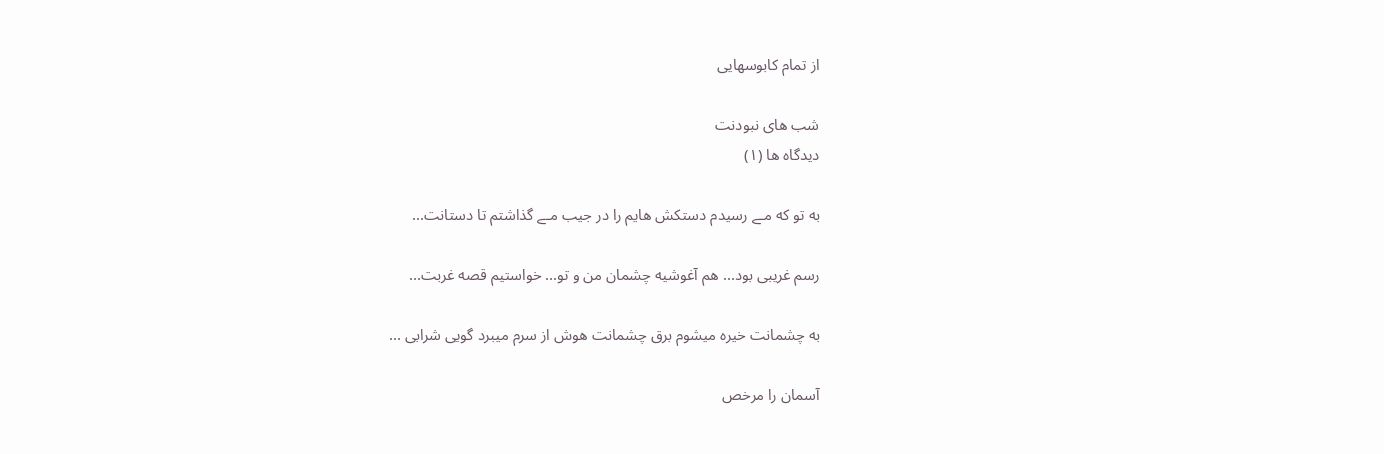از تمام کابوسهایی

شب های نبودنت
دیدگاه ها (۱)

به تو که مـے رسيدم دستکش هايم را در جيب مـے گذاشتم تا دستانت...

رسم غریبی بود... هم آغوشیه چشمان من و تو... خواستیم قصه غربت...

به چشمانت خیره میشوم برق چشمانت هوش از سرم میبرد گویی شرابی ...

آسمان را مرخص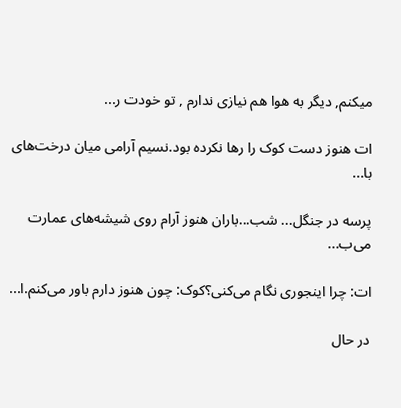میکنم, دیگر به هوا هم نیازی ندارم , تو خودت ر...

ات هنوز دست کوک را رها نکرده بود.نسیم آرامی میان درخت‌های با...

پرسه در جنگل... شب...باران هنوز آرام روی شیشه‌های عمارت می‌ب...

ات: چرا اینجوری نگام می‌کنی؟کوک: چون هنوز دارم باور می‌کنم.ا...

در حال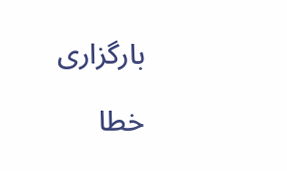بارگزاری

خطا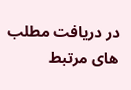در دریافت مطلب های مرتبط